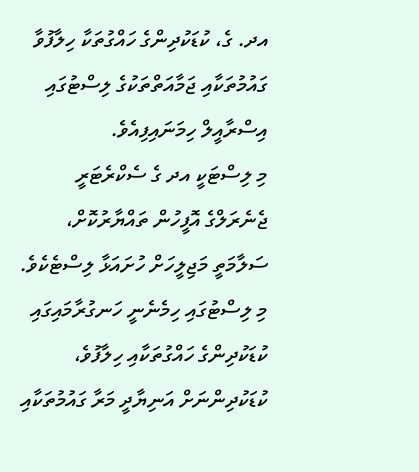އދ. ގެ، ކުޑަކުދިންގެ ހައްގުތަކާ ހިލާފުވާ ގައުމުތަކާއި ޖަމާއަތްތަކުގެ ލިސްޓުގައި އިސްރާއީލް ހިމަނައިފިއެވެ.
މި ލިސްޓަކީ އދ ގެ ސެކްރެޓަރީ ޖެނެރަލްގެ އޮފީހުން ތައްޔާރުކޮށް، ސަލާމަތީ މަޖިލީހަށް ހުށައަޅާ ލިސްޓެކެވެ. މި ލިސްޓުގައި ހިމެނެނީ ހަނގުރާމައިގައި ކުޑަކުދިންގެ ހައްގުތަކާއި ހިލާފުވެ، ކުޑަކުދިންނަށް އަނިޔާދީ މަރާ ގައުމުތަކާއި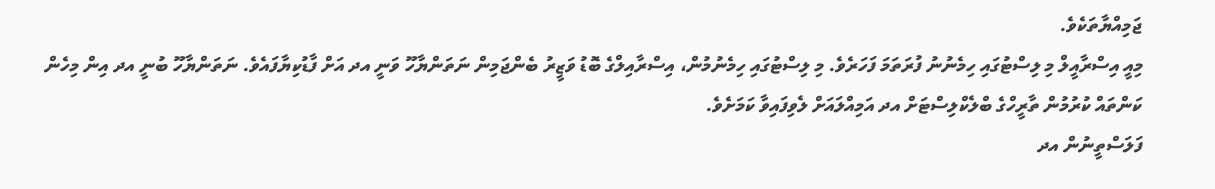ޖަމިއްޔާތަކެވެ.
މިއީ އިސްރާއީލް މި ލިސްޓުގައި ހިމެނުނު ފުރަތަމަ ފަހަރެވެ. މި ލިސްޓުގައި ހިމެނުމުން، އިސްރާއިލްގެ ބޮޑު ވަޒީރު ބެންޖަމިން ނަތަންޔާހޫ ވަނީ އދ އަށް ފާޑުކިޔާފައެވެ. ނަތަންޔާހޫ ބުނީ އދ އިން މިހެން ކަންތައް ކުރުމުން ތާރީހްގެ ބްލެކްލިސްޓަށް އދ އަމިއްލައަށް ލެވިފައިވާ ކަމަށެވެ.
ފަލަސްތީނުން އދ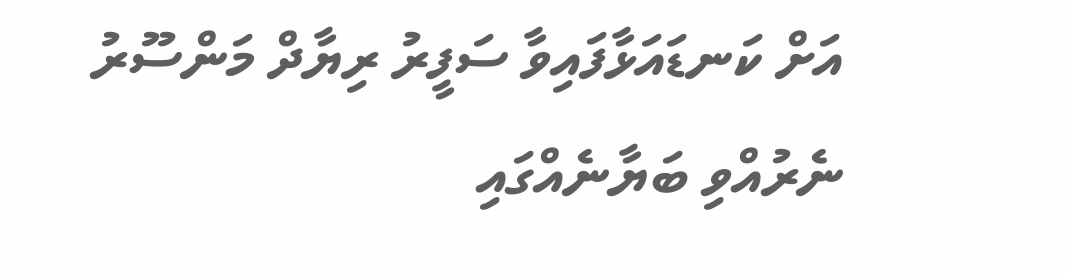އަށް ކަނޑައަޅާފައިވާ ސަފީރު ރިޔާދް މަންސޫރު ނެރުއްވި ބަޔާނެއްގައި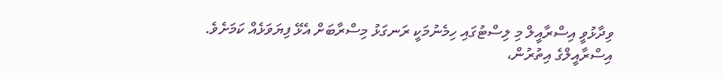ވިދާޅުވީ އިސްރާއީލް މި ލިސްޓުގައި ހިމެނުމަކީ ރަނގަޅު މިސްރާބަށް އެޅޭ ފިޔަވަޅެއް ކަމަށެވެ.
އިސްރާއީލްގެ އިތުރުން،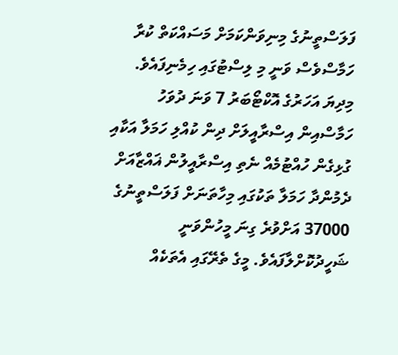ފަލަސްތީނުގެ މިނިވަންކަމަށް މަސައްކަތް ކުރާ ހަމާސްވެސް ވަނީ މި ލިސްޓުގައި ހިމެނިފައެވެ.
މިދިޔަ އަހަރުގެ އޮކްޓޯބަރު 7 ވަނަ ދުވަހު ހަމާސްއިން އިސްރާއީލަށް ދިން ކުއްލި ހަމަލާ އަކާއި ގުޅިގެން ހުއްޓުމެއް ނެތި އިސްރާއީލުން ޣައްޒާއަށް ދެމުންދާ ހަމަލާ ތަކުގައި މިހާތަނަށް ފަލަސްތީނުގެ 37000 އަށްވުރެ ގިނަ މީހުންވަނީ ޝަހީދުކޮށްލާފައެވެ. މީގެ ތެރޭގައި އެތަކެއް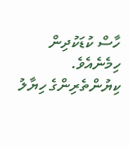ހާސް ކުޑަކުދިން ހިމެނެއެވެ.
ކިޔުންތެރިންގެ ހިޔާލު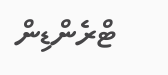ޓްރެންޑިން